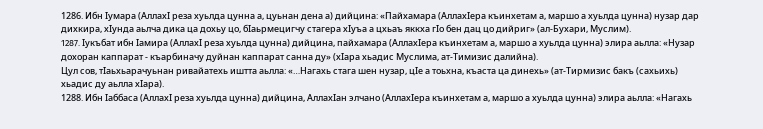1286. Ибн Iумара (АллахI реза хуьлда цунна а, цуьнан дена а) дийцина: «Пайхамара (АллахIера къинхетам а, маршо а хуьлда цунна) нузар дар дихкира, хIунда аьлча дика ца дохьу цо, бIаьрмецигчу стагера хIуъа а цхьаъ яккха гIо бен дац цо дийриг» (ал-Бухари, Муслим).
1287. Iукъбат ибн Iамира (АллахI реза хуьлда цунна) дийцина, пайхамара (АллахIера къинхетам а, маршо а хуьлда цунна) элира аьлла: «Нузар дохоран каппарат - къарбиначу дуйнан каппарат санна ду» (хIара хьадис Муслима, ат-Тимизис далийна).
Цул сов, тIаьхьарачуьнан ривайатехь иштта аьлла: «…Нагахь стага шен нузар, цIе а тоьхна, къаста ца динехь» (ат-Тирмизис бакъ (сахьихь) хьадис ду аьлла хIара).
1288. Ибн Iаббаса (АллахI реза хуьлда цунна) дийцина, АллахIан элчано (АллахIера къинхетам а, маршо а хуьлда цунна) элира аьлла: «Нагахь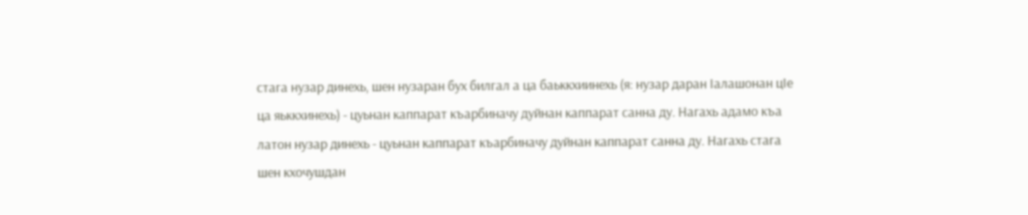стага нузар динехь, шен нузаран бух билгал а ца баьккхиинехь (я: нузар даран Iалашонан цIе ца яьккхинехь) - цуьнан каппарат къарбиначу дуйнан каппарат санна ду. Нагахь адамо къа латон нузар динехь - цуьнан каппарат къарбиначу дуйнан каппарат санна ду. Нагахь стага шен кхочушдан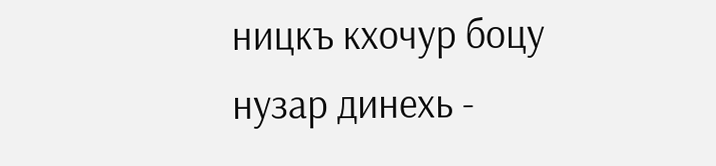ницкъ кхочур боцу нузар динехь -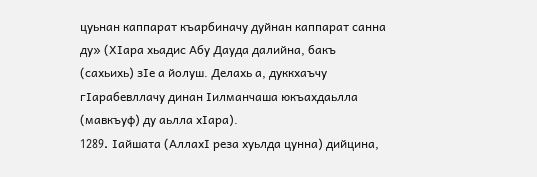цуьнан каппарат къарбиначу дуйнан каппарат санна ду» (ХIара хьадис Абу Дауда далийна, бакъ (сахьихь) зIе а йолуш. Делахь а, дуккхаъчу гIарабевллачу динан Iилманчаша юкъахдаьлла (мавкъуф) ду аьлла хIара).
1289. Iайшата (АллахI реза хуьлда цунна) дийцина,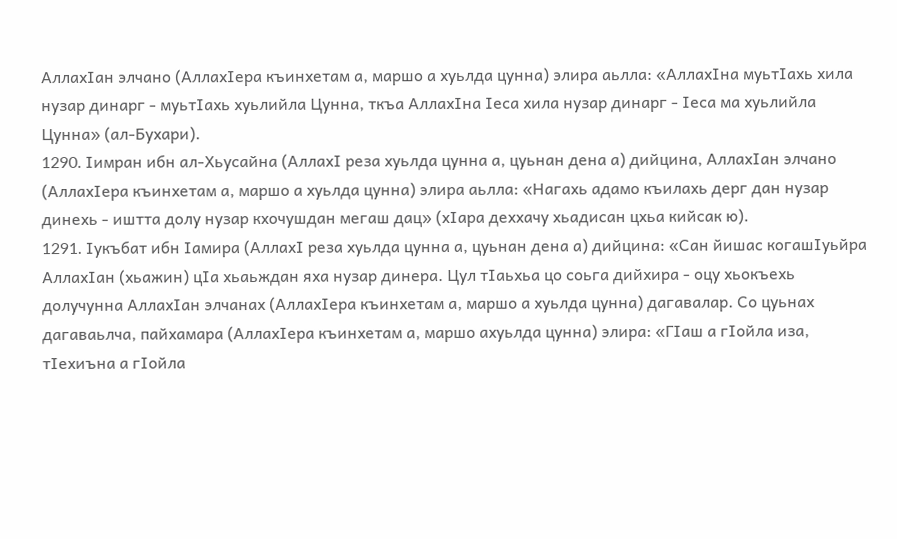АллахIан элчано (АллахIера къинхетам а, маршо а хуьлда цунна) элира аьлла: «АллахIна муьтIахь хила нузар динарг - муьтIахь хуьлийла Цунна, ткъа АллахIна Iеса хила нузар динарг - Iеса ма хуьлийла Цунна» (ал-Бухари).
1290. Iимран ибн ал-Хьусайна (АллахI реза хуьлда цунна а, цуьнан дена а) дийцина, АллахIан элчано (АллахIера къинхетам а, маршо а хуьлда цунна) элира аьлла: «Нагахь адамо къилахь дерг дан нузар динехь - иштта долу нузар кхочушдан мегаш дац» (хIара деххачу хьадисан цхьа кийсак ю).
1291. Iукъбат ибн Iамира (АллахI реза хуьлда цунна а, цуьнан дена а) дийцина: «Сан йишас когашIуьйра АллахIан (хьажин) цIа хьаьждан яха нузар динера. Цул тIаьхьа цо соьга дийхира - оцу хьокъехь долучунна АллахIан элчанах (АллахIера къинхетам а, маршо а хуьлда цунна) дагавалар. Со цуьнах дагаваьлча, пайхамара (АллахIера къинхетам а, маршо ахуьлда цунна) элира: «ГIаш а гIойла иза, тIехиъна а гIойла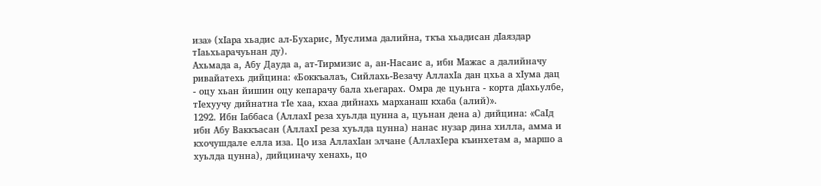иза» (хIара хьадис ал-Бухарис, Муслима далийна, ткъа хьадисан дIаяздар тIаьхьарачуьнан ду).
Ахьмада а, Абу Дауда а, ат-Тирмизис а, ан-Насаис а, ибн Мажас а далийначу ривайатехь дийцина: «Боккъалаъ, Сийлахь-Везачу АллахIа дан цхьа а хIума дац - оцу хьан йишин оцу кепарачу бала хьегарах. Омра де цуьнга - корта дIахьулбе, тIехуучу дийнатна тIе хаа, кхаа дийнахь марханаш кхаба (алий)».
1292. Ибн Iаббаса (АллахI реза хуьлда цунна а, цуьнан дена а) дийцина: «СаIд ибн Абу Ваккъасан (АллахI реза хуьлда цунна) нанас нузар дина хилла, амма и кхочушдале елла иза. Цо иза АллахIан элчане (АллахIера къинхетам а, маршо а хуьлда цунна), дийциначу хенахь, цо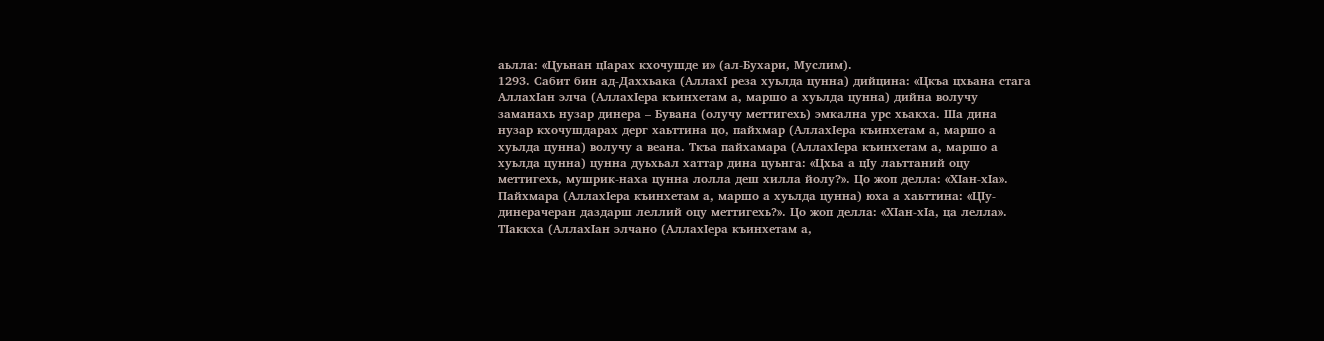аьлла: «Цуьнан цIарах кхочушде и» (ал-Бухари, Муслим).
1293. Сабит бин ад-Даххьака (АллахI реза хуьлда цунна) дийцина: «Цкъа цхьана стага АллахIан элча (АллахIера къинхетам а, маршо а хуьлда цунна) дийна волучу заманахь нузар динера – Бувана (олучу меттигехь) эмкална урс хьакха. Ша дина нузар кхочушдарах дерг хаьттина цо, пайхмар (АллахIера къинхетам а, маршо а хуьлда цунна) волучу а веана. Ткъа пайхамара (АллахIера къинхетам а, маршо а хуьлда цунна) цунна дуьхьал хаттар дина цуьнга: «Цхьа а цIу лаьттаний оцу меттигехь, мушрик-наха цунна лолла деш хилла йолу?». Цо жоп делла: «ХIан-хIа». Пайхмара (АллахIера къинхетам а, маршо а хуьлда цунна) юха а хаьттина: «ЦIу-динерачеран даздарш леллий оцу меттигехь?». Цо жоп делла: «ХIан-хIа, ца лелла». ТIаккха (АллахIан элчано (АллахIера къинхетам а,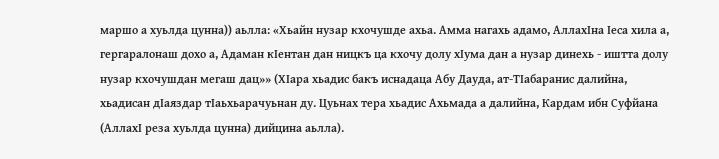маршо а хуьлда цунна)) аьлла: «Хьайн нузар кхочушде ахьа. Амма нагахь адамо, АллахIна Iеса хила а, гергаралонаш дохо а, Адаман кIентан дан ницкъ ца кхочу долу хIума дан а нузар динехь - иштта долу нузар кхочушдан мегаш дац»» (ХIара хьадис бакъ иснадаца Абу Дауда, ат-ТIабаранис далийна, хьадисан дIаяздар тIаьхьарачуьнан ду. Цуьнах тера хьадис Ахьмада а далийна, Кардам ибн Суфйана (АллахI реза хуьлда цунна) дийцина аьлла).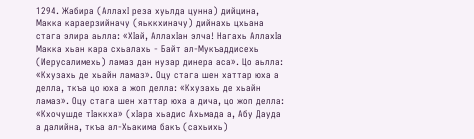1294. Жабира (АллахI реза хуьлда цунна) дийцина, Макка караерзийначу (яьккхиначу) дийнахь цхьана стага элира аьлла: «ХIай, АллахIан элча! Нагахь АллахIа Макка хьан кара схьалахь - Байт ал-Мукъаддисехь (Иерусалимехь) ламаз дан нузар динера аса». Цо аьлла: «Кхузахь де хьайн ламаз». Оцу стага шен хаттар юха а делла, ткъа цо юха а жоп делла: «Кхузахь де хьайн ламаз». Оцу стага шен хаттар юха а дича, цо жоп делла: «Кхочушде тIаккха» (хIара хьадис Ахьмада а, Абу Дауда а далийна, ткъа ал-Хьакима бакъ (сахьихь)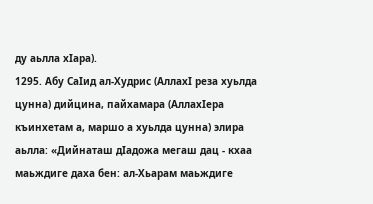ду аьлла хIара).
1295. Абу СаIид ал-Худрис (АллахI реза хуьлда цунна) дийцина, пайхамара (АллахIера къинхетам а, маршо а хуьлда цунна) элира аьлла: «Дийнаташ дIадожа мегаш дац - кхаа маьждиге даха бен: ал-Хьарам маьждиге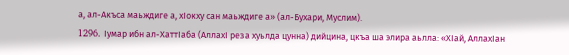а, ал-Акъса маьждиге а, хIокху сан маьждиге а» (ал-Бухари, Муслим).
1296. Iумар ибн ал-ХаттIаба (АллахI реза хуьлда цунна) дийцина, цкъа ша элира аьлла: «ХIай, АллахIан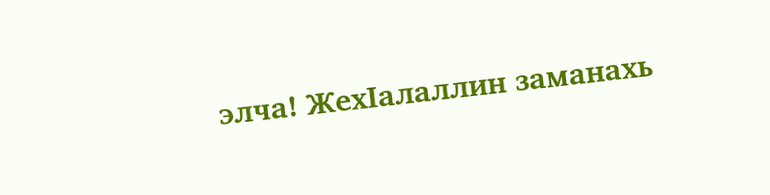элча! ЖехIалаллин заманахь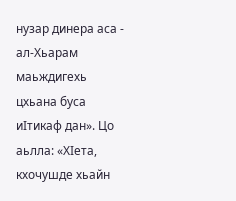нузар динера аса - ал-Хьарам маьждигехь цхьана буса иIтикаф дан». Цо аьлла: «ХIета, кхочушде хьайн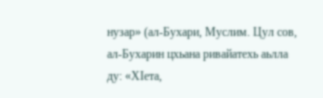нузар» (ал-Бухари, Муслим. Цул сов, ал-Бухарин цхьана ривайатехь аьлла ду: «ХIета,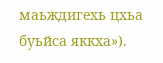маьждигехь цхьа буьйса яккха»).